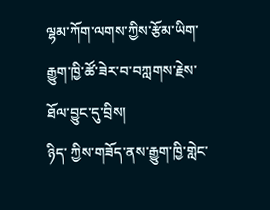ལྷམ་ཀོག་ལགས་ཀྱིས་རྩོམ་ཡིག་རྒྱུག་ཁྱི་ཚོ་ཟེར་བ་བཀླགས་རྗེས་ཐོལ་བྱུང་དུ་བྲིས།
ཉིད་ ཀྱིས་གཟོད་ནས་རྒྱུག་ཁྱི་གླེང་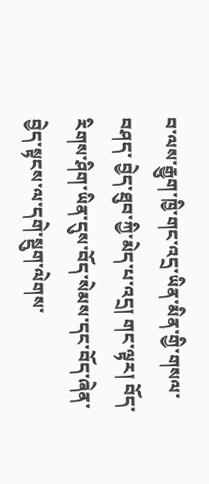བ་ལས་རྒྱུག་ཁྱི་གང་འདྲ་ཡིན་མིན་གྱི་གསལ་བཤད་ བྱེད་ཐུབ་ཀྱི་མེད་པ་འདྲ། གང་ལྟར། བོད་རིགས་ཤིག་ཡིན་དུས་བོད་སེམས་དང་བོད་ཞེན་བྱེད་སྟངས་ལ་དགེ་སྡུག་ལེགས་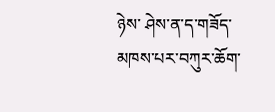ཉེས་ ཤེས་ན་ད་གཟོད་མཁས་པར་བཀུར་ཆོག་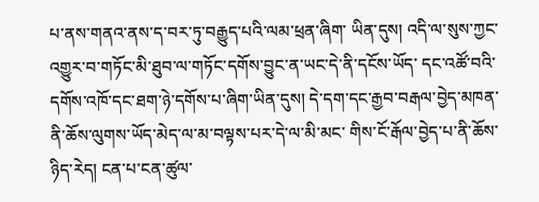པ་ནས་གནའ་ནས་ད་བར་ཏུ་བརྒྱུད་པའི་ལམ་ཕྲན་ཞིག་ ཡིན་དུས། འདི་ལ་སུས་ཀྱང་འགྱུར་བ་གཏོང་མི་ཐུབ་ལ་གཏོང་དགོས་བྱུང་ན་ཡང་དེ་ནི་དངོས་ཡོད་ དང་འཚོ་བའི་དགོས་འཁོ་དང་ཐག་ཉེ་དགོས་པ་ཞིག་ཡིན་དུས། དེ་དག་དང་རྒྱབ་བརྒལ་བྱེད་མཁན་ནི་ཆོས་ལུགས་ཡོད་མེད་ལ་མ་བལྟས་པར་དེ་ལ་མི་མང་ གིས་ངོ་རྒོལ་བྱེད་པ་ནི་ཆོས་ཉིད་རེད། ངན་པ་ངན་ཚུལ་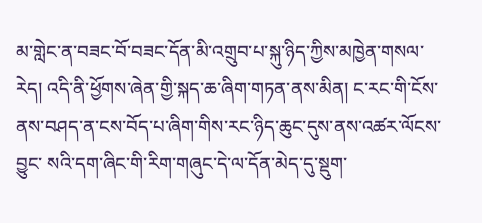མ་གླེང་ན་བཟང་བོ་བཟང་དོན་མི་འགྲུབ་པ་སྐུ་ཉིད་ཀྱིས་མཁྱེན་གསལ་ རེད། འདི་ནི་ཕྱོགས་ཞེན་གྱི་སྐད་ཆ་ཞིག་གཏན་ནས་མིན། ང་རང་གི་ངོས་ནས་བཤད་ན་ངས་བོད་པ་ཞིག་གིས་རང་ཉིད་ཆུང་དུས་ནས་འཚར་ལོངས་བྱུང་ སའི་དག་ཞིང་གི་རིག་གཞུང་དེ་ལ་དོན་མེད་དུ་སྡུག་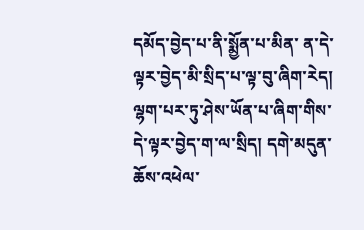དམོད་བྱེད་པ་ནི་སྨྱོན་པ་མིན་ ན་དེ་ལྟར་བྱེད་མི་སྲིད་པ་ལྟ་བུ་ཞིག་རེད། ལྷག་པར་ཏུ་ཤེས་ཡོན་པ་ཞིག་གིས་དེ་ལྟར་བྱེད་ག་ལ་སྲིད། དགེ་མདུན་ཆོས་འཕེལ་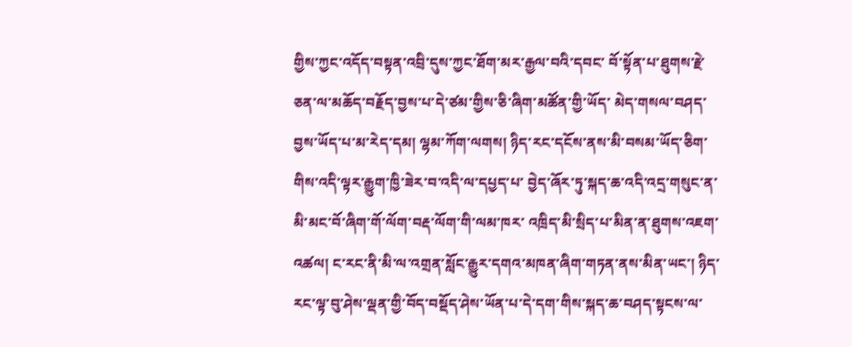གྱིས་ཀྱང་འདོད་བསྟན་འབྲི་དུས་ཀྱང་ཐོག་མར་རྒྱལ་བའི་དབང་ བོ་སྟོན་པ་ཐུགས་རྗེ་ཅན་ལ་མཆོད་བརྗོད་བྱས་པ་དེ་ཙམ་གྱིས་ཅི་ཞིག་མཚོན་གྱི་ཡོད་ མེད་གསལ་བཤད་བྱས་ཡོད་པ་མ་རེད་དམ། ལྷམ་ཀོག་ལགས། ཉིད་རང་དངོས་ནས་མི་བསམ་ཡོད་ཅིག་གིས་འདི་ལྟར་རྒྱུག་ཁྱི་ཟེར་བ་འདི་ལ་དཔྱད་པ་ བྱེད་ཞོར་ཏུ་སྐད་ཆ་འདི་འདྲ་གསུང་ན་མི་མང་བོ་ཞིག་གོ་ལོག་བརྡ་ལོག་གི་ལམ་ཁར་ འཁྲིད་མི་སྲིད་པ་མིན་ན་ཐུགས་འཇག་འཚལ། ང་རང་ནི་མི་ལ་འགྲན་སློང་རྒྱུར་དགའ་མཁན་ཞིག་གཏན་ནས་མིན་ཡང་། ཉིད་རང་ལྟ་བུ་ཤེས་ལྡན་གྱི་བོད་བསྡོད་ཤེས་ཡོན་པ་དེ་དག་གིས་སྐད་ཆ་བཤད་སྟངས་ལ་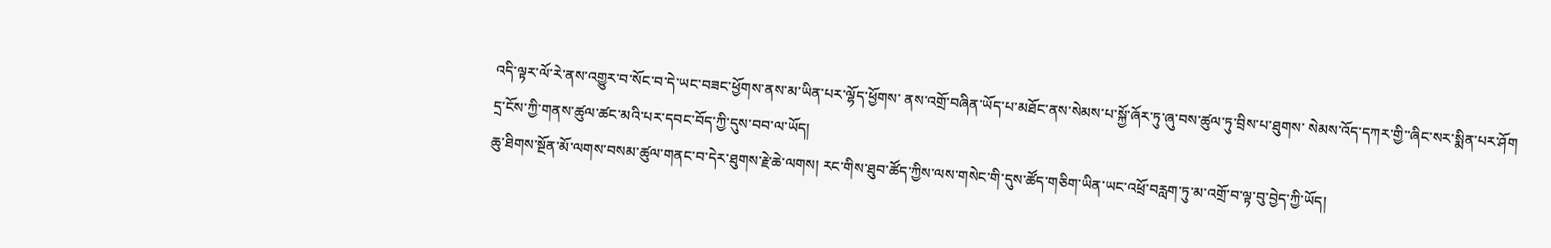འདི་ལྟར་ལོ་རེ་ནས་འགྱུར་བ་སོང་བ་དེ་ཡང་བཟང་ཕྱོགས་ནས་མ་ཡིན་པར་ལྷོད་ཕྱོགས་ ནས་འགྲོ་བཞིན་ཡོད་པ་མཐོང་ནས་སེམས་པ་སྐྱོ་ཞོར་ཏུ་ཞུ་བས་ཚུལ་ཏུ་བྲིས་པ་ཐུགས་ སེམས་འོད་དཀར་གྱི་་ཞིང་སར་སྨིན་པར་ཤོག
དྲ་ངོས་ཀྱི་གནས་ཚུལ་ཚང་མའི་པར་དབང་བོད་ཀྱི་དུས་བབ་ལ་ཡོད།
ཆུ་ཐིགས་སྔོན་མོ་ལགས་བསམ་ཚུལ་གནང་བ་དེར་ཐུགས་རྗེ་ཆེ་ལགས། རང་གིས་ཐུབ་ཚོད་ཀྱིས་ལས་གསེང་གི་དུས་ཚོད་གཅིག་ཡིན་ཡང་འཕྲོ་བརླག་ཏུ་མ་འགྲོ་བ་ལྟ་བུ་བྱེད་ཀྱི་ཡོད།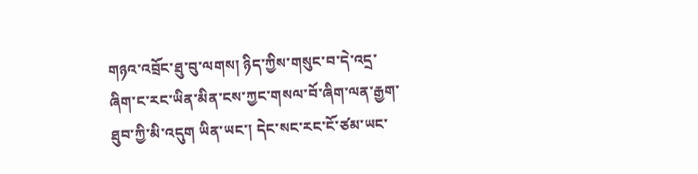གཉའ་འབྲོང་ཐུ་བུ་ལགས། ཉིད་ཀྱིས་གསུང་བ་དེ་འདྲ་ཞིག་ང་རང་ཡིན་མིན་ངས་ཀྱང་གསལ་བོ་ཞིག་ལན་རྒྱག་ཐུབ་ཀྱི་མི་འདུག ཡིན་ཡང་། དེང་སང་རང་ངོ་ཙམ་ཡང་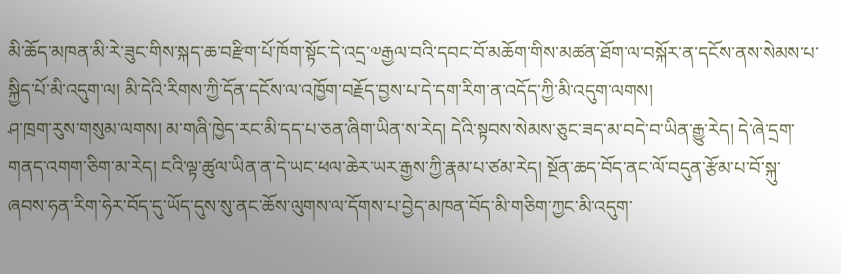མི་ཆོད་མཁན་མི་རེ་ཟུང་གིས་སྐད་ཆ་བརྫིག་པོ་ཁོག་སྟོང་དེ་འདྲ་༧རྒྱལ་བའི་དབང་བོ་མཆོག་གིས་མཚན་ཐོག་ལ་བསྐོར་ན་དངོས་ནས་སེམས་པ་སྐྱིད་པོ་མི་འདུག་ལ། མི་དེའི་རིགས་ཀྱི་དོན་དངོས་ལ་འཁྱོག་བརྗོད་བྱས་པ་དེ་དག་རིག་ན་འདོད་ཀྱི་མི་འདུག་ལགས།
ཤ་ཁྲག་རུས་གསུམ་ལགས། མ་གཞི་ཁྱེད་རང་མི་དད་པ་ཅན་ཞིག་ཡིན་ས་རེད། དེའི་སྟབས་སེམས་ཅུང་ཟད་མ་བདེ་བ་ཡིན་རྒྱུ་རེད། དེ་ཞེ་དྲག་གནད་འགག་ཅིག་མ་རེད། ངའི་ལྟ་ཚུལ་ཡིན་ན་དེ་ཡང་ཕལ་ཆེར་ཡར་རྒྱས་ཀྱི་རྣམ་པ་ཙམ་རེད། སྔོན་ཆད་བོད་ནང་ལོ་བདུན་རྩོམ་པ་བོ་སྐུ་ཞབས་ཧན་རིག་ཧེར་བོད་དུ་ཡོད་དུས་སུ་ནང་ཆོས་ལུགས་ལ་དོགས་པ་བྱེད་མཁན་བོད་མི་གཅིག་ཀྱང་མི་འདུག་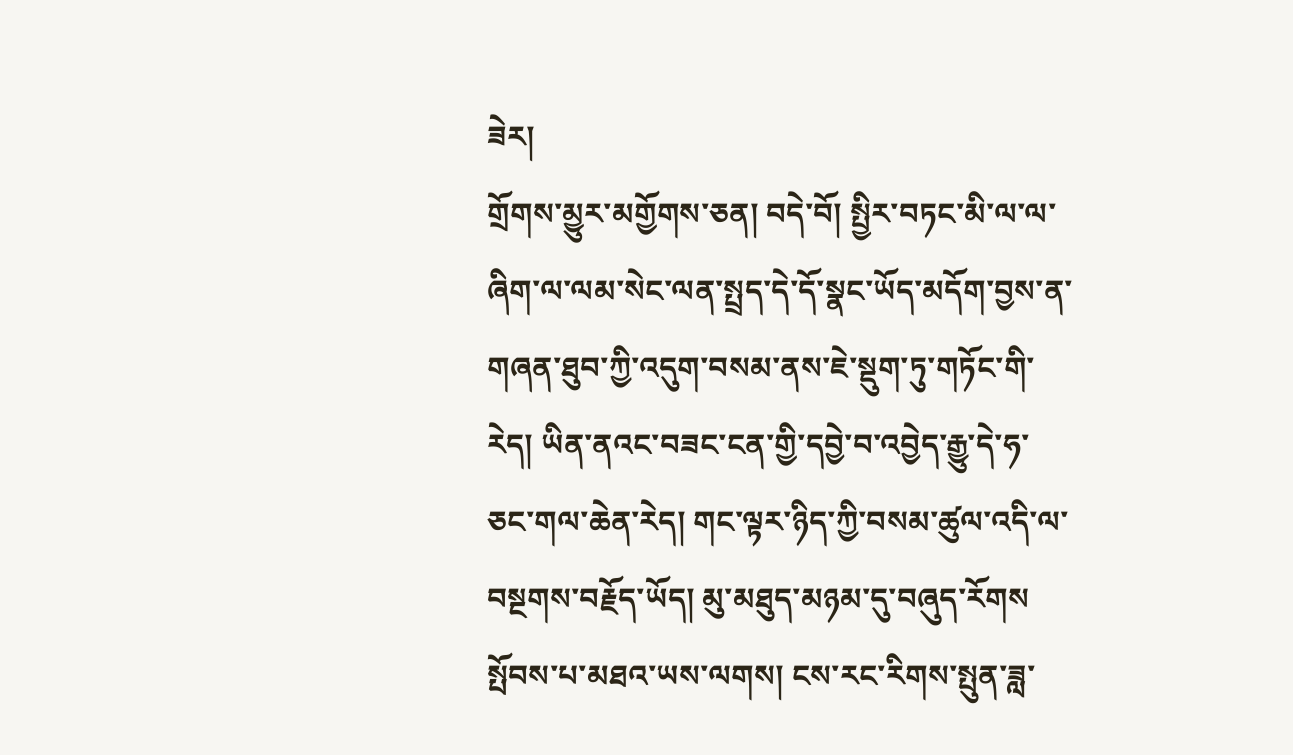ཟེར།
གྲོགས་མྱུར་མགྱོགས་ཅན། བདེ་བོ། སྤྱིར་བཏང་མི་ལ་ལ་ཞིག་ལ་ལམ་སེང་ལན་སྤྲད་དེ་དོ་སྣང་ཡོད་མདོག་བྱས་ན་གཞན་ཐུབ་ཀྱི་འདུག་བསམ་ནས་ཇེ་སྡུག་ཏུ་གཏོང་གི་རེད། ཡིན་ནའང་བཟང་ངན་གྱི་དབྱེ་བ་འབྱེད་རྒྱུ་དེ་ཧ་ཅང་གལ་ཆེན་རེད། གང་ལྟར་ཉིད་ཀྱི་བསམ་ཚུལ་འདི་ལ་བསྔགས་བརྗོད་ཡོད། མུ་མཐུད་མཉམ་དུ་བཞུད་རོགས
སྤོབས་པ་མཐའ་ཡས་ལགས། ངས་རང་རིགས་སྤུན་ཟླ་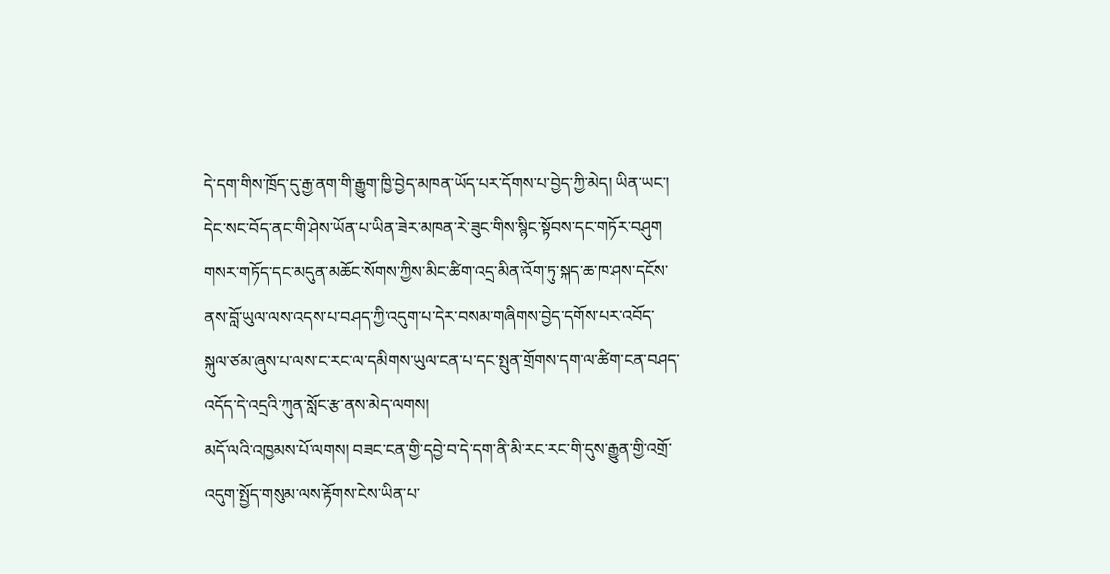དེ་དག་གིས་ཁྲོད་དུ་རྒྱ་ནག་གི་རྒྱུག་ཁྱི་བྱེད་མཁན་ཡོད་པར་དོགས་པ་བྱེད་ཀྱི་མེད། ཡིན་ཡང་། དེང་སང་བོད་ནང་གི་ཤེས་ཡོན་པ་ཡིན་ཟེར་མཁན་རེ་ཟུང་གིས་སྙིང་སྟོབས་དང་གཏོར་བཤུག གསར་གཏོད་དང་མདུན་མཆོང་སོགས་ཀྱིས་མིང་ཚིག་འདྲ་མིན་འོག་ཏུ་སྐད་ཆ་ཁ་ཤས་དངོས་ནས་བློ་ཡུལ་ལས་འདས་པ་བཤད་ཀྱི་འདུག་པ་དེར་བསམ་གཞིགས་བྱེད་དགོས་པར་འབོད་སྐུལ་ཙམ་ཞུས་པ་ལས་ང་རང་ལ་དམིགས་ཡུལ་ངན་པ་དང་སྤུན་གྲོགས་དག་ལ་ཚིག་ངན་བཤད་འདོད་དེ་འདྲའི་ཀུན་སློང་རྩ་ནས་མེད་ལགས།
མདོ་ལའི་འཁྱམས་པོ་ལགས། བཟང་ངན་གྱི་དབྱེ་བ་དེ་དག་ནི་མི་རང་རང་གི་དུས་རྒྱུན་གྱི་འགྲོ་འདུག་སྤྱོད་གསུམ་ལས་རྟོགས་ངེས་ཡིན་པ་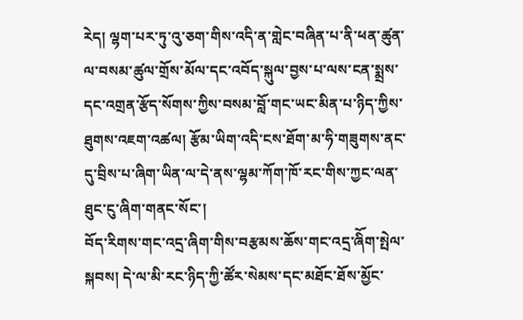རེད། ལྷག་པར་ཏུ་འུ་ཅག་གིས་འདི་ན་གླེང་བཞིན་པ་ནི་ཕན་ཚུན་ལ་བསམ་ཚུལ་གྲོས་མོལ་དང་འབོད་སྐུལ་བྱས་པ་ལས་ངན་སྨྲས་དང་འགྲན་རྩོད་སོགས་ཀྱིས་བསམ་བློ་གང་ཡང་མིན་པ་ཉིད་ཀྱིས་ཐུགས་འཇག་འཚལ། རྩོམ་ཡིག་འདི་ངས་ཐོག་མ་ཧི་གཟུགས་ནང་དུ་བྲིས་པ་ཞིག་ཡིན་ལ་དེ་ནས་ལྷམ་ཀོག་ཁོ་རང་གིས་ཀྱང་ལན་ཐུང་ངུ་ཞིག་གནང་སོང་།
བོད་རིགས་གང་འདྲ་ཞིག་གིས་བརྩམས་ཆོས་གང་འདྲ་ཞིོག་སྤེལ་སྐབས། དེ་ལ་མི་རང་ཉིད་ཀྱི་ཚོར་སེམས་དང་མཐོང་ཐོས་མྱོང་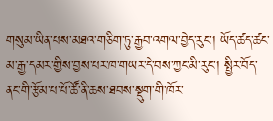གསུམ་ཡིན་པས་མཐའ་གཅིག་ཏུ་རྒྱབ་འགལ་བྱེད་རུང་། ཡོད་ཚད་ཚང་མ་རྒྱ་དམར་གྱིས་བྱས་པར་ཁ་གཡར་དེ་བས་ཀྱང་མི་རུང་། སྤྱིར་བོད་ནང་གི་རྩོམ་པ་པོ་ཚོ་ནི་ཆས་ཐབས་སྡུག་གི་ཁོར་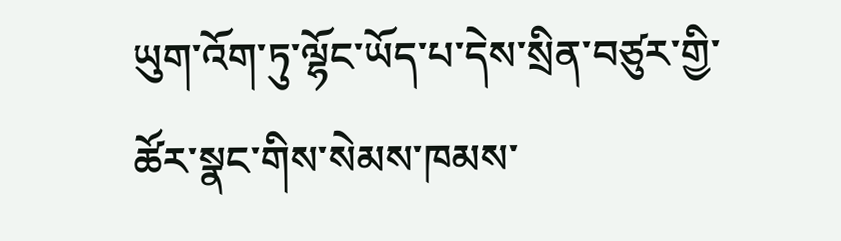ཡུག་འོག་ཏུ་ལྷོང་ཡོད་པ་དེས་སྲིན་བཙུར་གྱི་ཚོར་སྣང་གིས་སེམས་ཁམས་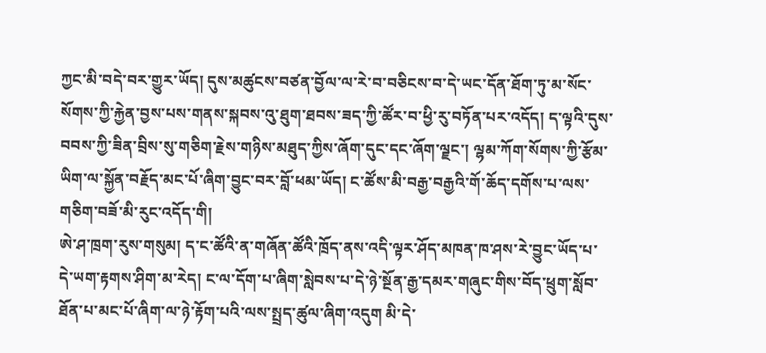ཀྱང་མི་བདེ་བར་གྱུར་ཡོད། དུས་མཚུངས་བཙན་བྱོལ་ལ་རེ་བ་བཅིངས་བ་དེ་ཡང་དོན་ཐོག་ཏུ་མ་སོང་སོགས་ཀྱི་རྐྱེན་བྱས་པས་གནས་སྐབས་འུ་ཐུག་ཐབས་ཟད་ཀྱི་ཚོར་བ་ཕྱི་རུ་བཏོན་པར་འདོད། ད་ལྟའི་དུས་བབས་ཀྱི་ཟིན་བྲིས་སུ་གཅིག་རྗེས་གཉིས་མཐུད་ཀྱིས་ཞོག་དུང་དང་ཞོག་ལྗང་། ལྷམ་ཀོག་སོགས་ཀྱི་རྩོམ་ཡིག་ལ་སྐྱོན་བརྗོད་མང་པོ་ཞིག་བྱུང་བར་བློ་ཕམ་ཡོད། ང་ཚོས་མི་བརྒྱ་བརྒྱའི་གོ་ཆོད་དགོས་པ་ལས་གཅིག་བཟོ་མི་རུང་འདོད་གི།
ཨེ་ཤ་ཁྲག་རུས་གསུམ། ད་ང་ཚོའི་ན་གཞོན་ཚོའི་ཁྲོད་ནས་འདི་ལྟར་ཤོད་མཁན་ཁ་ཤས་རེ་བྱུང་ཡོད་པ་དེ་ཡག་རྟགས་ཤིག་མ་རེད། ང་ལ་དོག་པ་ཞིག་སླེབས་པ་དེ་ཉེ་སྔོན་རྒྱ་དམར་གཞུང་གིས་བོད་ཕྲུག་སློབ་ཐོན་པ་མང་པོ་ཞིག་ལ་ཉེ་རྟོག་པའི་ལས་སྤྲད་ཚུལ་ཞིག་འདུག མི་དེ་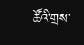ཚོའི་གྲས་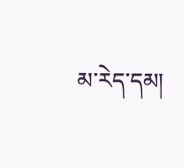མ་རེད་དམ།